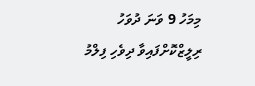މިމަހު 9 ވަނަ ދުވަހު ރިލީޒްކޮށްފައިވާ ދިވެހި ފިލްމު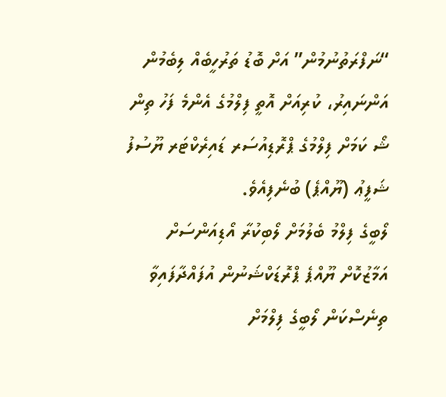“ނަފްރަތުނުމުން” އަށް ބޮޑު ތަރުހީބެއް ލިބެމުން އަންނައިރު، ކުރިއަށް އޮތީ ފިލްމުގެ އެންމެ ފަހު ތިން ޝޯ ކަމަށް ފިލްމުގެ ޕްރޮޑިއުސަރ ޑައިރެކްޓަރ ޔޫސުފު ޝަފީޢު (ޔޫއްޕެ) ބުނެފިއެވެ.
ލޯބީގެ ފިލްމު ބެލުމަށް ލޯބިކުރާ އޯޑިއަންސަށް އަމާޒުކޮށް ޔޫއްޕެ ޕްރޮޑަކްޝަނުން އުފައްދާފައިވާ ތިނެސްކަން ލޯބީގެ ފިލްމަށް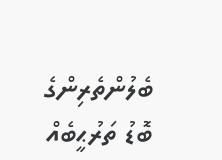ބެލުންތެރިންގެ ބޮޑު ތަރުޙީބެއް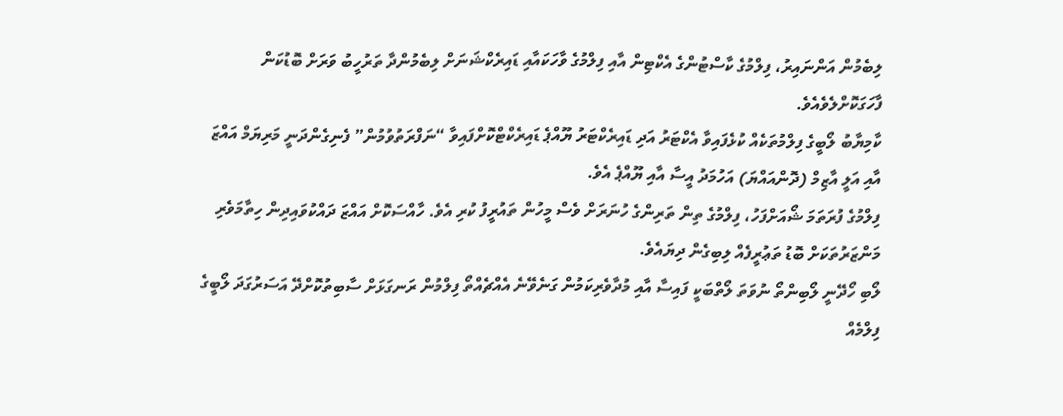ލިބެމުން އަންނައިރު، ފިލްމުގެ ކާސްޓުންގެ އެކްޓިން އާއި ފިލްމުގެ ވާހަކައާއި ޑައިރެކްޝަނަށް ލިބެމުންދާ ތަރުހީބު ވަރަށް ބޮޑުކަން ފާހަގަކޮށްލެވެއެވެ.
ކާމިޔާބު ލޯބީގެ ފިލްމުތަކެއް ކުޅެފައިވާ އެކްޓަރު އަދި ޑައިރެކްޓަރު ޔޫއްޕެ ޑައިރެކްޓްކޮށްފައިވާ “ނަފްރަތުވުމުން” ފެނިގެންދަނީ މަރިޔަމް އައްޒަ އާއި އަލީ އާޒިމް (ދޮންއައްޔަ) އަހުމަދު އީސާ އާއި ޔޫއްޕެ އެވެ.
ފިލްމުގެ ފުރަތަމަ ޝޯއަށްފަހު، ފިލްމުގެ ތިން ތަރިންގެ ހުނަރަށް ވެސް މީހުން ތައުރީފު ކުރި އެވެ. ހާއްސަކޮށް އައްޒަ ދައްކުވައިދިން ހިތާމަވެރި މަންޒަރުތަކަށް ބޮޑު ތަޢުރީފެއް ލިބިގެން ދިޔައެވެ.
ލޯބި ހޯދޭނީ ލޯބިންތޯ ނުވަތަ ލޯތްބަކީ ފައިސާ އާއި މުދާވެރިކަމުން ގަނެވޭނެ އެއްޗެއްތޯ ފިލްމުން ރަނގަޅަށް ސާބިތުކޮށްދޭ އަސަރުގަދަ ލޯބީގެ ފިލްމެއް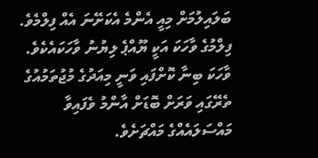ބަލައިލުމަށް މިއީ އެންމެ އެކަށޭނަ އެއް ފިލްމެވެ. ފިލްމުގެ ވާހަކަ އަކީ ޔޫއްޕެ ލިޔުނު ވާހަކައެކެވެ. ވާހަކަ ބިނާ ކޮށްފައި ވަނީ މިއަދުގެ މުޖުތަމުއުގެ ތެރޭގައި ވަރަށް ބޮޑަށް އާންމު ވެފައިވާ މައްސަލައެއްގެ މައްޗަށެވެ.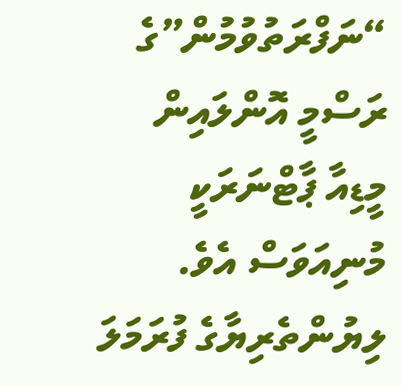“ނަފްރަތުވުމުން”ގެ ރަސްމީ އޮންލައިން މީޑިއާ ޕާޓްނަރަކީ މުނިއަވަސް އެވެ.
ލިޔުންތެރިޔާގެ ފުރަމަލަ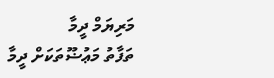މަރިޔަމް ދީމާ
ތަފާތު މަޢުޟޫތަކަށް ދީމާ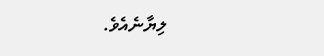ލިޔާނެއެވެ.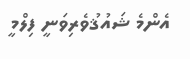އެންމެ ޝައުޤުވެރިވަނީ ފިލްމީ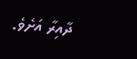ދާއިރާ އަށެވެ.